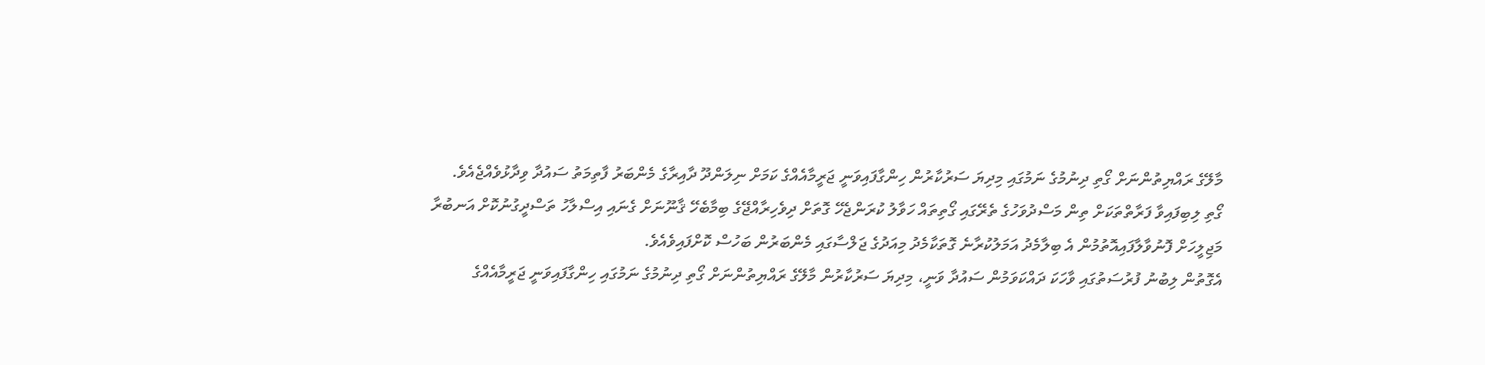މާލޭގެ ރައްޔިތުންނަށް ގޯތި ދިނުމުގެ ނަމުގައި މިދިޔަ ސަރުކާރުން ހިންގާފައިވަނީ ޖަރީމާއެއްގެ ކަމަށް ނިލަންދޫ ދާއިރާގެ މެންބަރު ފާތިމަތު ސައުދާ ވިދާޅުވެއްޖެއެވެ.
ގޯތި ލިބިފައިވާ ފަރާތްތަކަށް ތިން މަސްދުވަހުގެ ތެރޭގައި ގޯތިތައް ހަވާލު ކުރަންޖެހޭ ގޮތަށް ދިވެހިރާއްޖޭގެ ބިމާބެހޭ ޤާނޫނަށް ގެނައި އިސްލާހު ތަސްދީގުނުކޮށް އަނބުރާ މަޖިލީހަށް ފޮނުވާލާފައިއޮތުމުން އެ ބިލާމެދު އަމަލުކުރާނެ ގޮތަކާމެދު މިއަދުގެ ޖަލްސާގައި މެންބަރުން ބަހުސް ކޮށްފައިވެއެވެ.
އެގޮތުން ލިބުނު ފުރުސަތުގައި ވާހަކަ ދައްކަވަމުން ސައުދާ ވަނީ، މިދިޔަ ސަރުކާރުން މާލޭގެ ރައްޔިތުންނަށް ގޯތި ދިނުމުގެ ނަމުގައި ހިންގާފައިވަނީ ޖަރީމާއެއްގެ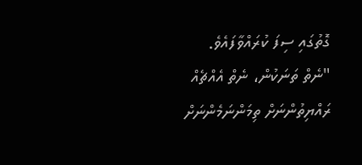ގޮތުގައި ސިފަ ކުރައްވާފައެވެ.
"ނެތް ތަނަކުން، ނެތް އެއްޗެއް ރައްޔިތުންނަށް ތިމަންނަމެންނަށް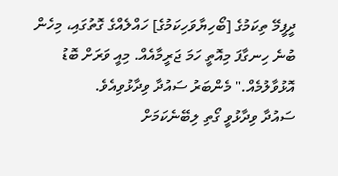ދީފީމޭ ތިކަމުގެ [ބޯހިޔާވަހިކަމުގެ] ހައްލެއްގެ ގޮތުގައި، މިހެން ބުނެ ހިނގާފަ މިއޮތީ ހަމަ ޖަރީމާއެއް. މިއީ ވަރަށް ބޮޑު އޮޅުވާލުމެއް." މެންބަރު ސައުދާ ވިދާޅުވިއެވެ.
ސައުދާ ވިދާޅުވީ ގޯތި ލިބޭނެކަމަށް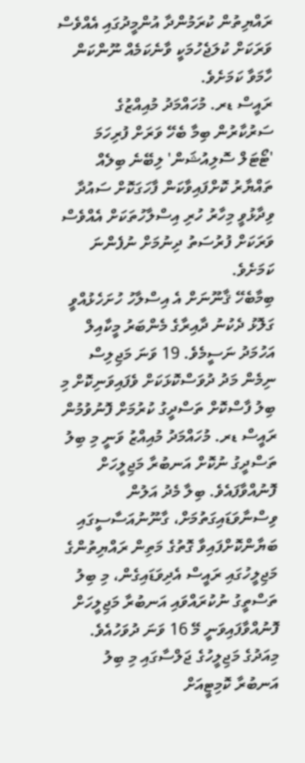ރައްޔިތުން ކުރަމުންދާ އުންމީދުގައި އެއްވެސް ވަރަކަށް ކުލަޖެހުމަކީ ވާނެކަމެއް ނޫންކަން ހާމަވާ ކަމަށެވެ.
ރައީސް ޑރ. މުހައްމަދު މުއިއްޒުގެ ސަރުކާރުން ބިމާ ބެހޭ ވަރަށް ފުރިހަމަ 'ޓޯޓަލް ސޮލިއުޝަން' ލިބޭނެ ބިލެއް ތައްޔާރު ކޮށްފައިވާކަން ފާހަގަކޮށް ސައުދާ ވިދާޅުވީ މިހާރު ހުރި އިސްލާހުތަކަށް އެއްވެސް ވަރަކަށް ފުރުސަތު ދިނުމަށް ނުފެންނަ ކަމަށެވެ.
ބިމާބެހޭ ޤާނޫނަށް އެ އިސްލާހު ހުށަހެޅުއްވީ ގަލޮޅު ދެކުނު ދާއިރާގެ މެންބަރު މީކާއިލް އަހުމަދު ނަސީމެވެ. 19 ވަނަ މަޖިލިސް ނިމެން މަދު ދުވަސްކޮޅަކަށް ވެފައިވަނިކޮށް މި ބިލު ފާސްކޮށް ތަސްދީގު ކުރުމަށް ފޮނުވުމުން ރައީސް ޑރ. މުހައްމަދު މުއިއްޒު ވަނީ މި ބިލު ތަސްދީގު ނުކޮށް އަނބުރާ މަޖިލީހަށް ފޮނުއްވާފައެވެ. ބިލާ މެދު އަލުން ވިސްނާވަޑައިގަތުމަށް، ގާނޫނުއަސާސީގައި ބަޔާންކޮށްފައިވާ ގޮތުގެ މަތިން ރައްޔިތުންގެ މަޖިލީހުގައި ރައީސް އެދިވަޑައިގެން، މި ބިލު ތަސްތީގު ނުކުރައްވައި އަނބުރާ މަޖިލީހަށް ފޮނުއްވާފައިވަނީ މޭ 16 ވަނަ ދުވަހުއެވެ.
މިއަދުގެ މަޖިލީހުގެ ޖަލްސާގައި މި ބިލު އަނބުރާ ކޮމިޓީއަށް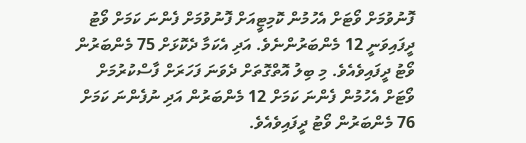ފޮނުވުމަށް ވޯޓަށް އެހުމުން ކޮމިޓީއަށް ފޮނުވުމަށް ފެންނަ ކަމަށް ވޯޓު ދީފައިވަނީ 12 މެންބަރުންނެވެ. އަދި އެކަމާ ދެކޮޅަށް 75 މެންބަރުން ވޯޓު ދީފައިވެއެވެ. މި ބިލު އޮތްގޮތަށް ދެވަނަ ފަހަރަށް ފާސްކުރުމަށް ވޯޓަށް އެހުމުން ފެންނަ ކަމަށް 12 މެންބަރުން އަދި ނުފެންނަ ކަމަށް 76 މެންބަރުން ވޯޓު ދީފައިވެއެވެ.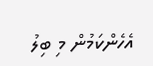އެހެންކަމުން މި ބިލު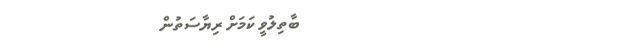ބާތިލުވީ ކަމަށް ރިޔާސަތުން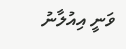ވަނީ އިއުލާނު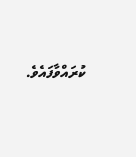ކުރައްވާފައެވެ.